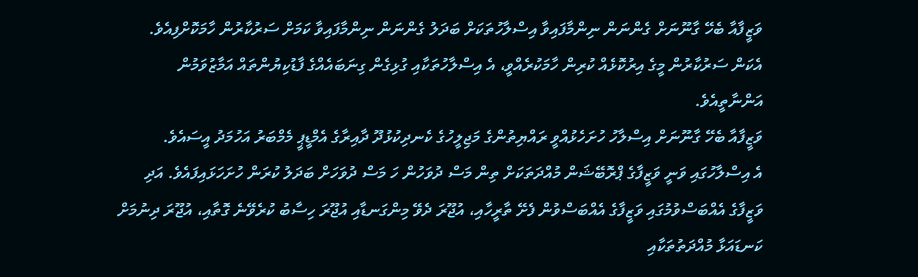ވަޒީފާއާ ބެހޭ ގާނޫނަށް ގެންނަން ނިންމާފައިވާ އިސްލާހުތަކަށް ބަދަލު ގެންނަން ނިންމާފައިވާ ކަމަށް ސަރުކާރުން ހާމަކޮށްފިއެވެ.
އެކަން ސަރުކާރުން މީގެ އިރުކޮޅެއް ކުރިން ހާމަކުރެއްވީ، އެ އިސްލާހުތަކާއި ގުޅިގެން ގިނަބައެއްގެ ފާޑުކިޔުންތައް އަމާޒުވަމުން އަންނާތީއެވެ.
ވަޒީފާއާ ބެހޭ ގާނޫނަށް އިސްލާހު ހުށަހެޅުއްވީ ރައްޔިތުންގެ މަޖިލީހުގެ ކެނދިކުޅުދޫ ދާއިރާގެ އެމްޑީޕީ މެމްބަރު އަހުމަދު އީސައެވެ.
އެ އިސްލާހުގައި ވަނީ ވަޒީފާގެ ޕްރޮބޭޝަން މުއްދަތަކަށް ތިން މަސް ދުވަހުން ހަ މަސް ދުވަހަށް ބަދަލު ކުރަން ހުށަހަޅައިފައެވެ. އަދި ވަޒީފާގެ އެއްބަސްވުމުގައި ވަޒީފާގެ އެއްބަސްވުން ފެށޭ ތާރީހާއި، އުޖޫރަ ދެވޭ މިންގަނޑާއި އުޖޫރަ ހިސާބު ކުރެވޭނެ ގޮތާއި، އުޖޫރަ ދިނުމަށް ކަނޑައަޅާ މުއްދަތުތަކާއި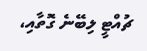ޗުއްޓީ ލިބޭނެ ގޮތާއި،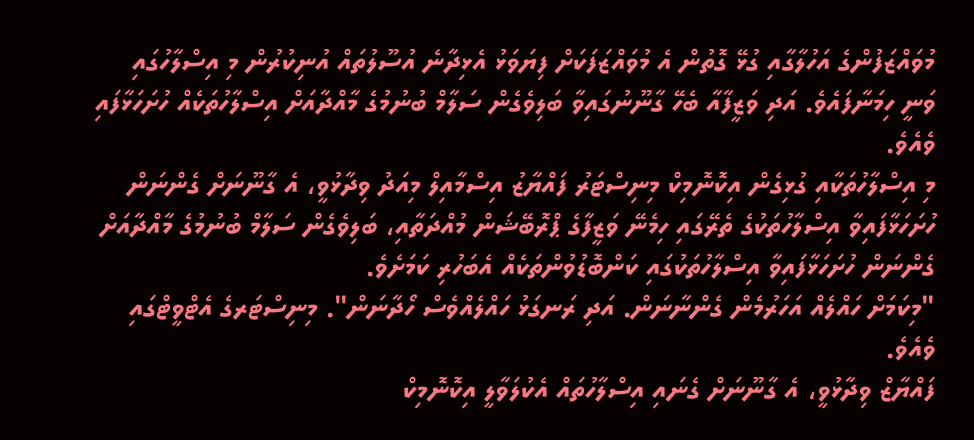މުވައްޒަފުންގެ އަހުލާގާއި ގުޅޭ ގޮތުން އެ މުވައްޒަފަކަށް ފިޔަވަޅު އެޅިދާނެ އުސޫލުތައް އުނިކުރުން މި އިސްލާހުގައި ވަނީ ހިމަނާފައެވެ. އަދި ވަޒީފާއާ ބެހޭ ގާނޫނުގައިވާ ބަލިވެގެން ސަލާމް ބުނުމުގެ މާއްދާއަށް އިސްލާހުތަކެއް ހުށަހަޅާފައި ވެއެވެ.
މި އިސްލާހުތަކާއި ގުޅިގެން އިކޮނޮމިކް މިނިސްޓަރު ފައްޔާޒު އިސްމާއިލް މިއަދު ވިދާޅުވީ، އެ ގާނޫނަށް ގެންނަން ހުށަހަޅާފައިވާ އިސްލާހުތަކުގެ ތެރޭގައި ހިމެނޭ ވަޒީފާގެ ޕްރޮބޭޝަން މުއްދަތާއި، ބަލިވެގެން ސަލާމް ބުނުމުގެ މާއްދާއަށް ގެންނަން ހުށަހަޅާފައިވާ އިސްލާހުތަކުގައި ކަންބޮޑުވުންތަކެއް އެބަހުރި ކަމަށެވެ.
"މިކަމަށް ހައްލެއް އަހަރުމެން ގެންނާނަން. އަދި ރަނގަޅު ހައްލެއްވެސް ހޯދާނަން". މިނިސްޓަރގެ އެޓްވީޓްގައި ވެއެވެ.
ފައްޔާޒް ވިދާޅުވީ، އެ ގާނޫނަށް ގެނައި އިސްލާހުތައް އެކުލަވާލީ އިކޮނޮމިކް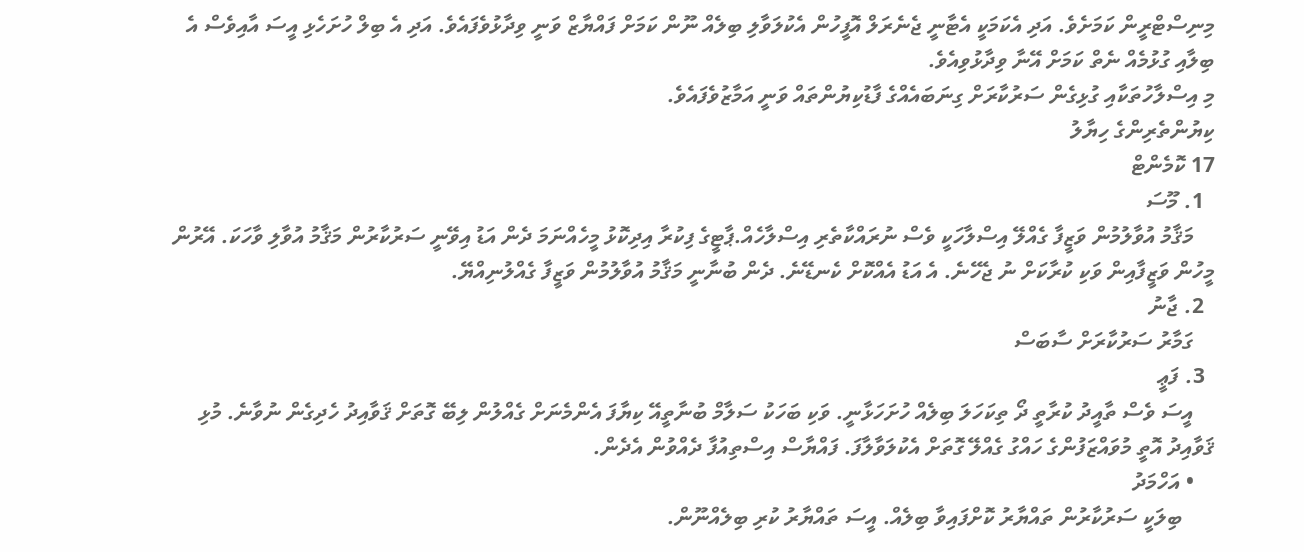މިނިސްޓްރީން ކަމަށެވެ. އަދި އެކަމަކީ އެޓާނީ ޖެނެރަލް އޮފީހުން އެކުލަވާލި ބިލެއް ނޫން ކަމަށް ފައްޔާޒް ވަނީ ވިދާޅުވެފައެވެ. އަދި އެ ބިލް ހުށަހެޅި އީސަ އާއިވެސް އެ ބިލާއި ގުޅުމެއް ނެތް ކަމަށް އޭނާ ވިދާޅުވިއެވެ.
މި އިސްލާހުތަކާއި ގުޅިގެން ސަރުކާރަށް ގިނަބައެއްގެ ފާޑުކިޔުންތައް ވަނީ އަމާޒުވެފައެވެ.
ކިޔުންތެރިންގެ ހިޔާލު
17 ކޮމެންޓް
  1. މޫސަ
    މަޤާމު އުވާލުމުން ވަޒީފާ ގެއްލޭ އިސްލާހަކީ ވެސް ނުރައްކާތެރި އިސްލާހެއް.ޕާޓީގެ ފިކުރާ އިދިކޮޅު މީހެއްނަމަ ދެން އަޑު އިވޭނީ ސަރުކާރުން މަޤާމު އުވާލި ވާހަކަ. އޭރުން މީހުން ވަޒީފާއިން ވަކި ކުރާކަށް ނު ޖެހޭނެ. އެ އަޑު އެއްކޮށް ކެނޑޭނެ. ދެން ބުނާނީ މަޤާމު އުވާލުމުން ވަޒީފާ ގެއްލުނިއްޔޭ.
  2. ޖާނު
    ގަމާރު ސަރުކާރަށް ސާބަސް
  3. ފަޢީ
    އީސަ ވެސް ތާއީދު ކުރާތީ ދޯ ތިކަހަލަ ބިލެއް ހުށަހަޅާނީ. ވަކި ބަހަކު ސަލާމް ބުނާތީއޭ ކިޔާފަ އެންމެނަށް ގެއްލުން ލިބޭ ގޮތަށް ޤަވާއިދު ހެދިގެން ނުވާނެ. މުޅި ޤަވާއިދު އޮތީ މުވައްޒަފުންގެ ހައްގު ގެއްލޭ ގޮތަށް އެކުލަވާލާފަ. ފައްޔާސް އިސްތިއުފާ ދެއްވުން އެދެން.
    • އަހްމަދު
      ބިލަކީ ސަރުކާރުން ތައްޔާރު ކޮށްފައިވާ ބިލެއް. އީސަ ތައްޔާރު ކުރި ބިލެއްނޫން.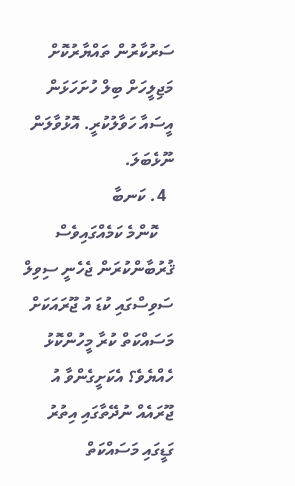ސަރުކާރުން ތައްޔާރުކޮށް މަޖިލީހަށް ބިލް ހުށަހަޅަން އީސައާ ހަވާލުކުރީ. އޮޅުވާލަން ނޫޅެބަލަ.
  4. ކަނބާ
    ކޮންމެ ކަމެއްގައިވެސް ޤުރުބާންކުރަން ޖެހެނީ ސިވިލް ސަވިސްގައި ކުޑަ އު ޖޫރައަކަށް މަސައްކަތް ކުރާ މީހުންކޮޅު ހެއްޔެވެ؟ އެކަށީގެންވާ އު ޖޫރައެއް ނުދޭތާގައި އިތުރު ގަޑީގައި މަސައްކަތް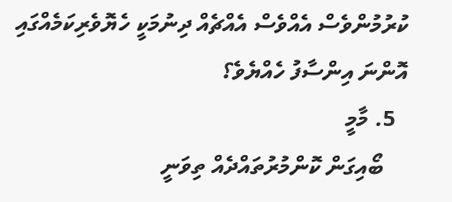ކުރުމުންވެސް އެއްވެސް އެއްޗެއް ދިނުމަކީ ހެޔޮވެރިކަމެއްގައި އޮންނަ އިންސާފު ހެއްޔެވެ؟
  5. މާމީ
    ބޯއިގަން ކޮންމުރުތައްދެއް ތިވަނީ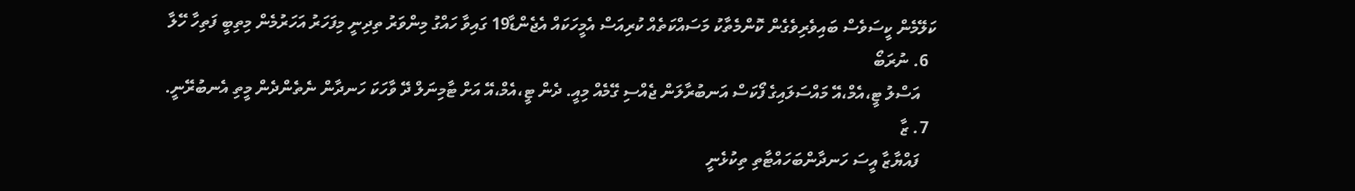ކަލޭމެން ކީސަވެސް ބައިވެރިވެގެން ކޮންމެތާކު މަސައްކަތެއް ކުރިއަސް އެމީހަކައް އެޖެންޑާ19 ގައިވާ ހައްގު މިންވަރު ތިދިނީ މިފަހަރު އަހަރުމެން މިތިބީ ފަތިހާ ހޭލާ
  6. ނުރަބޯ
    އަސްލު ޓީ،އެމް،އޭ މައްސަލައިގެ ފޯކަސް އަނބުރާލަން ޖެއްސި ގޭމެއް މިއީ. ދެން ޓީ،އެމް،އޭ އަށް ޓާމިނަލް ދޭ ވާހަކަ ހަނދާން ނެތެންދެން މީތި އެނބުރޭނީ.
  7. ޒާ
    ފައްޔާޒާ އީސަ ހަނދާންބަހައްޓާތި ތިކުޅެނީ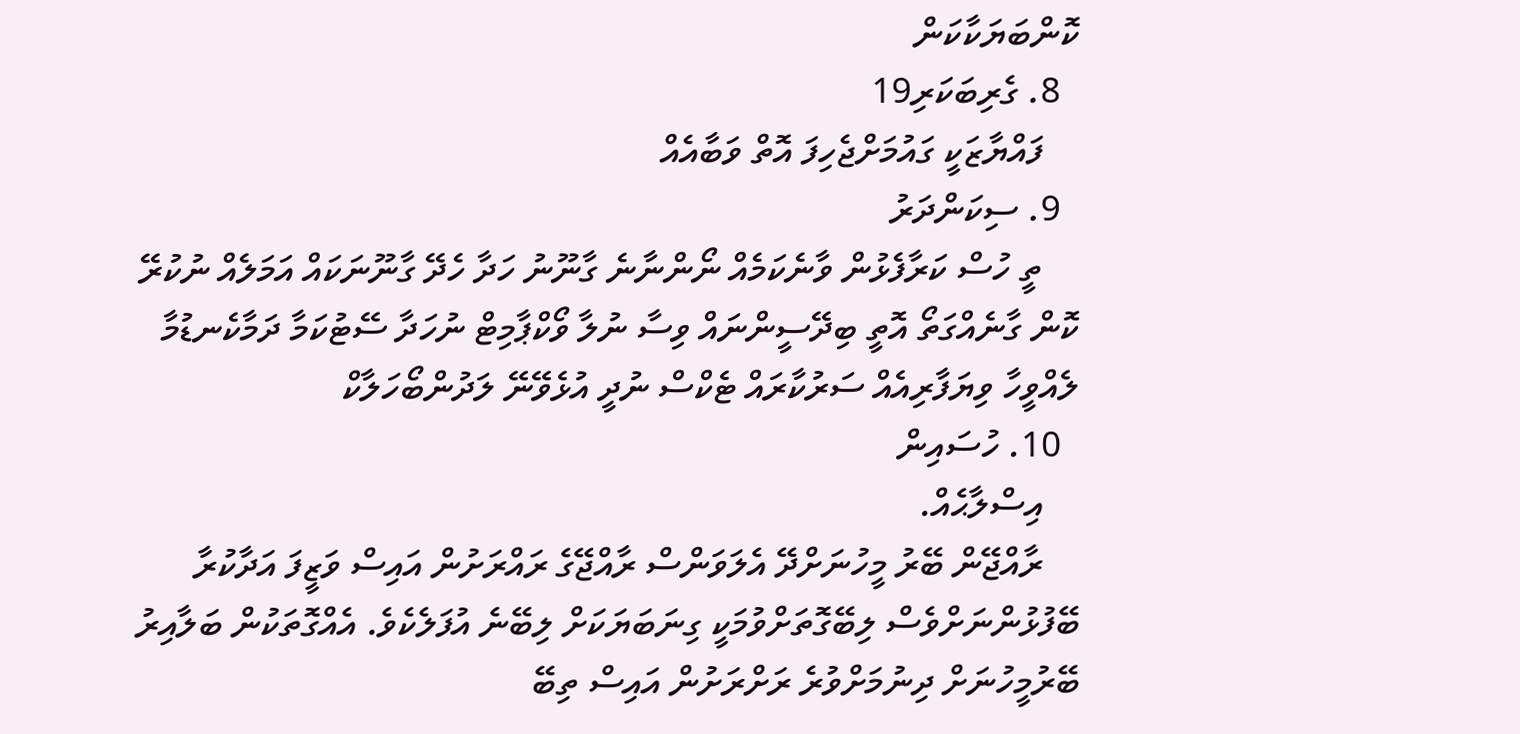ކޮންބަޔަކާކަން
  8. ގެރިބަކަރި19
    ފައްޔާޒަކީ ގައުމަށްޖެހިފަ އޮތް ވަބާއެއް
  9. ސިކަންދަރު
    ތީ ހުސް ކަރާފެޅުން ވާނެކަމެއް ނޯންނާނެ ގާނޫނު ހަދާ ހެދޭ ގާނޫނަކައް އަމަލެއް ނުކުރޭ ކޮން ގާނެއްގަތޯ އޮތީ ބިދޭސީންނައް ވިސާ ނުލާ ވޯކްޕާމިޓް ނުހަދާ ސޭޓުކަމާ ދަމާކެނޑުމާ ލެއްވީހާ ވިޔަފާރިއެއް ސަރުކާރައް ޓެކްސް ނުދީ އުޅެވޭނޭ ލަދުންބޯހަލާކް
  10. ހުސައިން
    އިސްލާޙެއް.
    ރާއްޖޭން ބޭރު މީހުނަށްދޭ އެލަވަންސް ރާއްޖޭގެ ރައްރަށުން އައިސް ވަޒީފަ އަދާކުރާ ބޭފުޅުންނަށްވެސް ލިބޭގޮތަށްވުމަކީ ގިނަބަޔަކަށް ލިބޭނެ އުފަލެކެވެ. އެއްގޮތަކުން ބަލާއިރު ބޭރުމީހުނަށް ދިނުމަށްވުރެ ރަށްރަށުން އައިސް ތިބޭ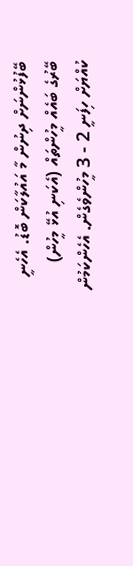ބޭފުޅުންނަށް ދިނުން މާ އައުލާކަން ބޮޑު. އެހެނީ ބޭރުގެ ބައެއް މީހުންތައް (އެކަނި އުޅޭ މީހުން) ކުއްޔަށް ހިފަނީ 2 - 3 މީހުންވެގެން. އެހެންކަމުން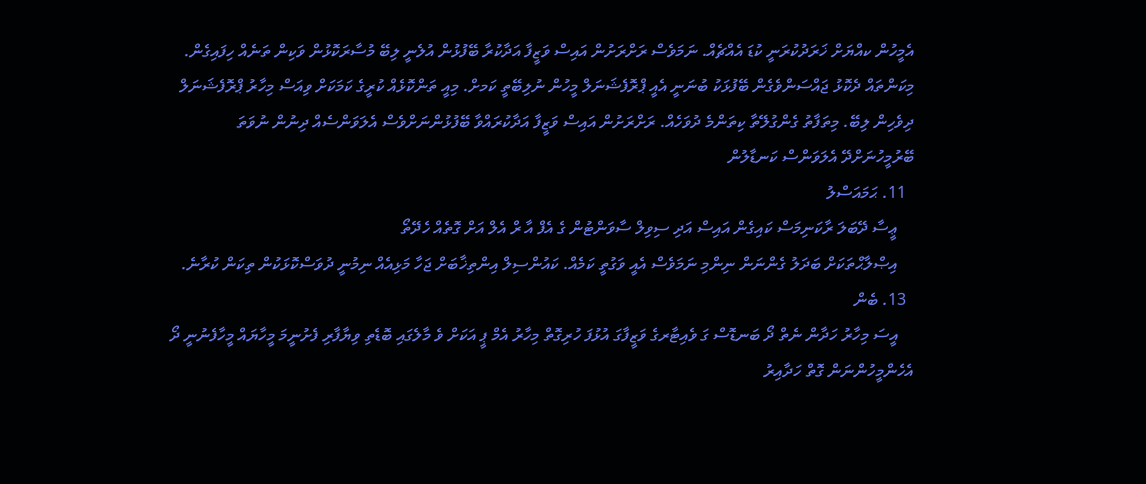އެމީހުން ކއްޔަށް ޚަރަދުކުރަނީ ކުޑަ އެއްޗެއް. ނަމަވެސް ރަށްރަށުން އައިސް ވަޒީފާ އަދާކުރާ ބޭފުޅުން އުލެނީ ލިބޭ މުސާރަކޮޅުން ވަކިން ތަނެއް ހިފައިގެން. މިކަންތައް ދެކޮޅު ޖައްސަންވެގެން ބޭފުޅަކު ބުނަނީ އެއީ ޕްރޮފެޝަނަލް މީހުން ނުލިބޭތީ ކަމށް. މިއީ ތަންކޮޅެއް ކުރީގެ ކަމަކަށް ވިއަސް މިހާރު ޕްރޮފެޝަނަލް ދިވެހިން ލިބޭ. މިތަފާތު ގެންގުލޭތާ ކިތަންމެ ދުވަހެއް. ރަށްރަށުން އައިސް ވަޒީފާ އަދާކުރައްވާ ބޭފުޅުންނަށްވެސް އެލަވަންސެއް ދިނުން ނުވަތަ ބޭރުމީހުނަށްދޭ އެލަވަންސް ކަނޑާލުން
  11. ޙަމައަސްލު
    ޢީސާ ދޭބަލަ ރާކަނިމަސް ކައިގެން އައިސް އަދި ސިވިލް ސާވަންޓުން ގެ އެފް އާ ރް އެލް އަށް ގޮތެއް ހެދޭތޯ
    އިޞްލާޙްތަކަށް ބަދަލު ގެންނަން ނިންމި ނަމަވެސް އެއީ ވަގުތީ ކަމެއް. ކައުންސިލް އިންތިޚާބަށް ޖަހާ މަޅިއެއް ނިމުނީ ދުވަސްކޮޅަކުން ތިކަން ކުރާނެ.
  13. ބެން
    އީސަ މިހާރު ހަދާން ނެތް ދޯ ބަނޑޮސް ގަ ވެއިޓާރގެ ވަޒީފާގަ އުޅުފަ ހުރިގޮތް މިހާރު އެމް ޕީ އަކަށް ވެ މާލެގައި ބޮޑެތި ވިޔާފާރި ފެށުނީމަ މީހާޔައް މީހާފެނުނީ ދޯ އެހެންމީހުންނަން ގޮތް ހަދާއިރު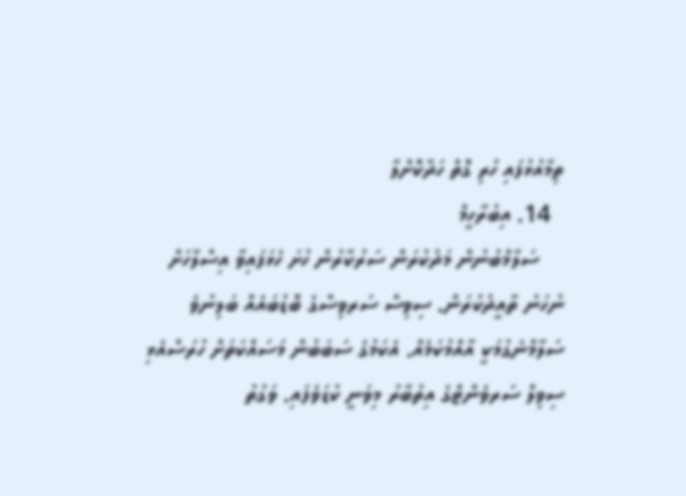ތިމާއުޅުފައި ހުރި ގޮތް ހަދާކޮށްލާ
  14. އިބުރާހީމް
    ސަލާމްބުނުން މަދުކުރަން ސަރުކާރުން ހުށަ ހެޅަފައިވާ އިސްލާހަށް ނުހަނު ތާއީދުކުރަން. ސިވިސް ސަރވިސްގެ ބޮޑުބައެއް ބަލިނުވެ ސަލާމްނެގުމަކީ އާއްމުކަމެއް. އެކަމުގެ ސަބަބުން މަސައްކަތަށް ހުރަސްއެޅި ސިވިލް ސަރވެންޓްގެ އިތުބާރު މިވަނީ ކުޑަވެފައި. ވަގުތު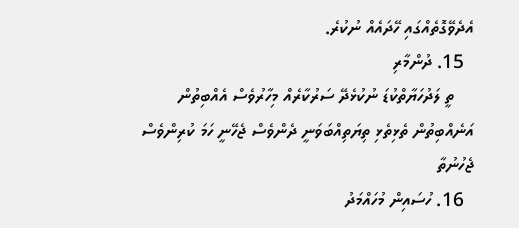އެދެވޭގޮތެއްގައި ހޭދައެއް ނުކުރެ.
  15. ދުންމާރި
    ތީ ލަދުހަޔާތްކުޑަ ނުކުޅެދޭ ސަރުކާރެއް މިހާރުވެސް އެއްބިތުން އަނެއްބިތުން ތެޅިތެޅި ތިޔަތިއްބަވަނީ ދެންވެސް ޖެހޭނީ ހަމަ ކުރިންވެސް ޖެހުނުތާ
  16. ހުސައިން މުހައްމަދު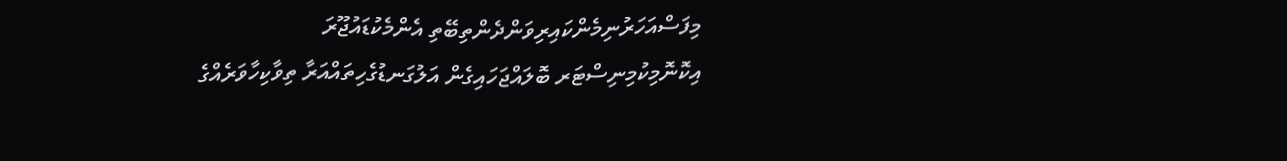މިފަސްއަހަރުނިމެންކައިރިވަންދެންތިބޭތި އެންމެކުޑައުޖޫރަ އިކޮނޮމިކުމިނިސްޓަރ ބޮލައްޖަހައިގެން އަލުގަނޑުގެހިތައްއަރާ ތިވާކިހާވަރެއްގެ